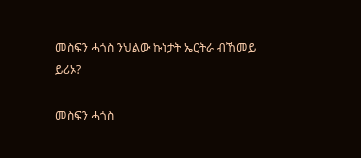መስፍን ሓጎስ ንህልው ኩነታት ኤርትራ ብኸመይ ይሪኦ?

መስፍን ሓጎስ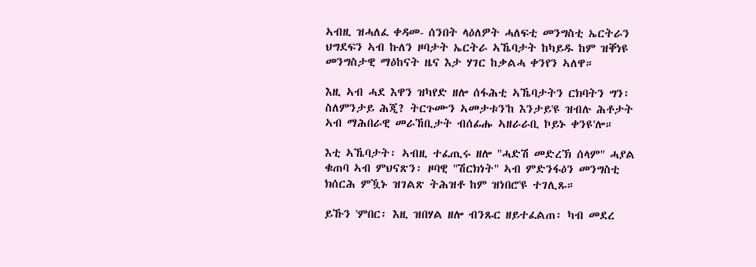ኣብዚ ዝሓለፈ ቀዳመ- ሰንበት ላዕለዎት ሓለፍቲ መንግስቲ ኤርትራን ህግደፍን ኣብ ኩለን ዞባታት ኤርትራ ኣኼባታት ከካይዱ ከም ዝቐነዩ መንግስታዊ ማዕከናት ዜና እታ ሃገር ከቃልሓ ቀንየን ኣለዋ።

እዚ ኣብ ሓደ እዋን ዝካየድ ዘሎ ሰፋሕቲ ኣኼባታትን ርክባትን ግን፡ ስለምንታይ ሕጂ? ትርጉሙን ኣመታቱን'ከ እንታይ'ዩ ዝብሉ ሕቶታት ኣብ ማሕበራዊ መራኸቢታት ብሰፊሑ ኣዘራራቢ ኮይኑ ቀንዩ'ሎ።

እቲ ኣኼባታት፡ ኣብዚ ተፈጢሩ ዘሎ "ሓድሽ መድረኽ ሰላም" ሓያል ቁጠባ ኣብ ምህናጽን፡ ዞባዊ "ሽርክነት" ኣብ ምድንፋዕን መንግስቲ ክሰርሕ ምዃኑ ዝገልጽ ትሕዝቶ ከም ዝነበሮ'ዩ ተገሊጹ።

ይኹን 'ምበር፡ እዚ ዝበሃል ዘሎ ብንጹር ዘይተፈልጠ፡ ካብ መደረ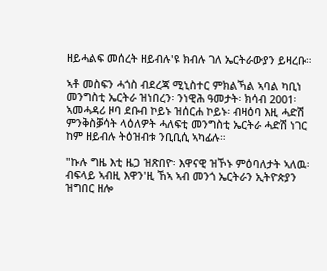ዘይሓልፍ መሰረት ዘይብሉ'ዩ ክብሉ ገለ ኤርትራውያን ይዛረቡ።

ኣቶ መስፍን ሓጎስ ብደረጃ ሚኒስተር ምክልኻል ኣባል ካቢነ መንግስቲ ኤርትራ ዝነበረን፡ ንነዊሕ ዓመታት፡ ክሳብ 2001፡ ኣመሓዳሪ ዞባ ደቡብ ኮይኑ ዝሰርሐ ኮይኑ፡ ብዛዕባ እዚ ሓድሽ ምንቅስቓሳት ላዕለዎት ሓለፍቲ መንግስቲ ኤርትራ ሓድሽ ነገር ከም ዘይብሉ ትዕዝብቱ ንቢቢሲ ኣካፊሉ።

"ኩሉ ግዜ እቲ ዜጋ ዝጽበዮ፡ እዋናዊ ዝኾኑ ምዕባለታት ኣለዉ፡ ብፍላይ ኣብዚ እዋን'ዚ ኸኣ ኣብ መንጎ ኤርትራን ኢትዮጵያን ዝግበር ዘሎ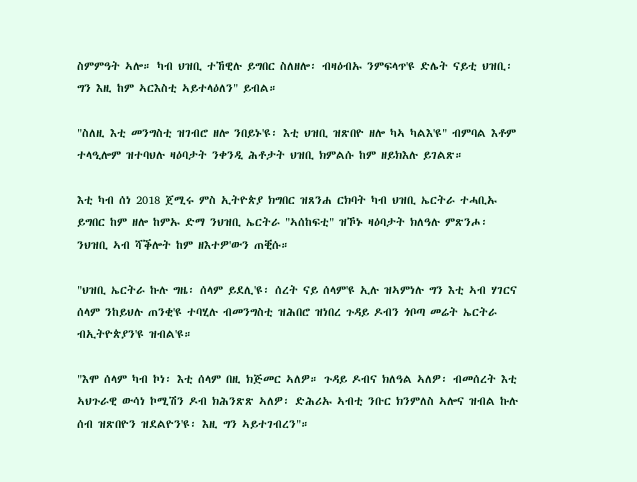ስምምዓት ኣሎ። ካብ ህዝቢ ተኸዊሉ ይግበር ስለዘሎ፡ ብዛዕብኡ ንምፍላጥ'ዩ ድሌት ናይቲ ህዝቢ፡ ግን እዚ ከም ኣርእስቲ ኣይተላዕለን" ይብል።

"ስለዚ እቲ መንግስቲ ዝገብሮ ዘሎ ንበይኑ'ዩ፡ እቲ ህዝቢ ዝጽበዮ ዘሎ ካኣ ካልእ'ዩ" ብምባል እቶም ተላዒሎም ዝተባህሉ ዛዕባታት ንቀንዲ ሕቶታት ህዝቢ ክምልሱ ከም ዘይክእሉ ይገልጽ።

እቲ ካብ ሰነ 2018 ጀሚሩ ምስ ኢትዮጵያ ክግበር ዝጸንሐ ርክባት ካብ ህዝቢ ኤርትራ ተሓቢኡ ይግበር ከም ዘሎ ከምኡ ድማ ንህዝቢ ኤርትራ "ኣሰከፍቲ" ዝኾኑ ዛዕባታት ክለዓሉ ምጽንሖ፡ ንህዝቢ ኣብ ሻቕሎት ከም ዘእተዎ'ውን ጠቒሱ።

"ህዝቢ ኤርትራ ኩሉ ግዜ፡ ሰላም ይደሊ'ዩ፡ ሰረት ናይ ሰላም'ዩ ኢሉ ዝኣምነሉ ግን እቲ ኣብ ሃገርና ሰላም ንከይህሉ ጠንቂ'ዩ ተባሂሉ ብመንግስቲ ዝሕበሮ ዝነበረ ጉዳይ ዶብን ጎቦጣ መሬት ኤርትራ ብኢትዮጵያን'ዩ ዝብል'ዩ።

"እሞ ሰላም ካብ ኮነ፡ እቲ ሰላም በዚ ክጅመር ኣለዎ። ጉዳይ ዶብና ክለዓል ኣለዎ፡ ብመሰረት እቲ ኣህጉራዊ ውሳነ ኮሚሽን ዶብ ክሕንጽጽ ኣለዎ፡ ድሕሪኡ ኣብቲ ንቡር ክንምለስ ኣሎና ዝብል ኩሉ ሰብ ዝጽበዮን ዝደልዮን'ዩ፡ እዚ ግን ኣይተገብረን"።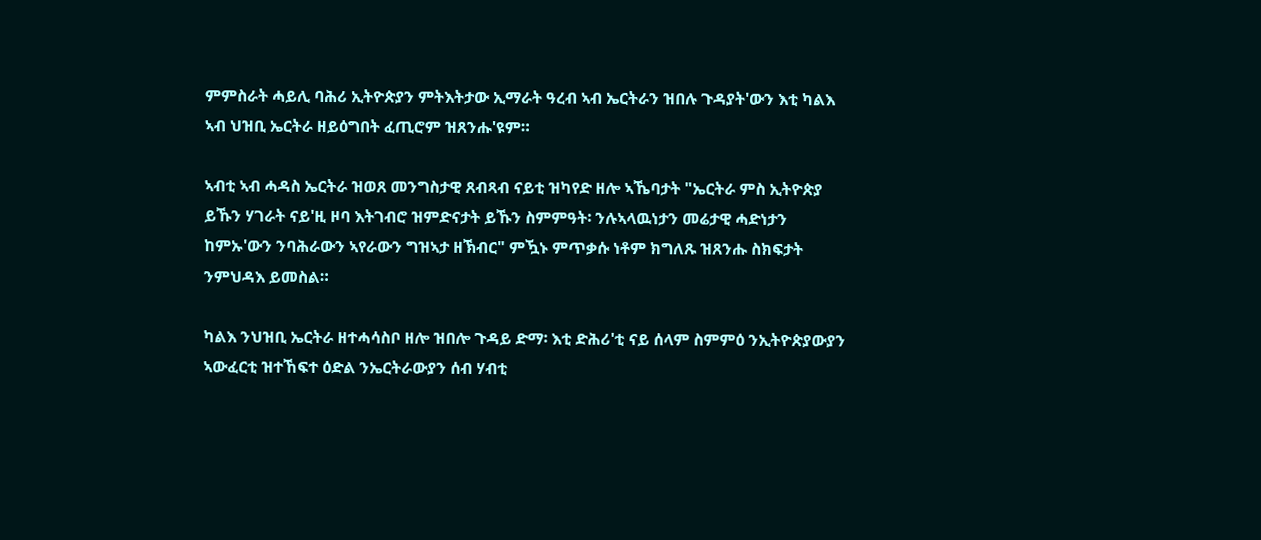ምምስራት ሓይሊ ባሕሪ ኢትዮጵያን ምትእትታው ኢማራት ዓረብ ኣብ ኤርትራን ዝበሉ ጉዳያት'ውን እቲ ካልእ ኣብ ህዝቢ ኤርትራ ዘይዕግበት ፈጢሮም ዝጸንሑ'ዩም።

ኣብቲ ኣብ ሓዳስ ኤርትራ ዝወጸ መንግስታዊ ጸብጻብ ናይቲ ዝካየድ ዘሎ ኣኼባታት "ኤርትራ ምስ ኢትዮጵያ ይኹን ሃገራት ናይ'ዚ ዞባ እትገብሮ ዝምድናታት ይኹን ስምምዓት፡ ንሉኣላዉነታን መሬታዊ ሓድነታን ከምኡ'ውን ንባሕራውን ኣየራውን ግዝኣታ ዘኽብር" ምዃኑ ምጥቃሱ ነቶም ክግለጹ ዝጸንሑ ስክፍታት ንምህዳእ ይመስል።

ካልእ ንህዝቢ ኤርትራ ዘተሓሳስቦ ዘሎ ዝበሎ ጉዳይ ድማ፡ እቲ ድሕሪ'ቲ ናይ ሰላም ስምምዕ ንኢትዮጵያውያን ኣውፈርቲ ዝተኸፍተ ዕድል ንኤርትራውያን ሰብ ሃብቲ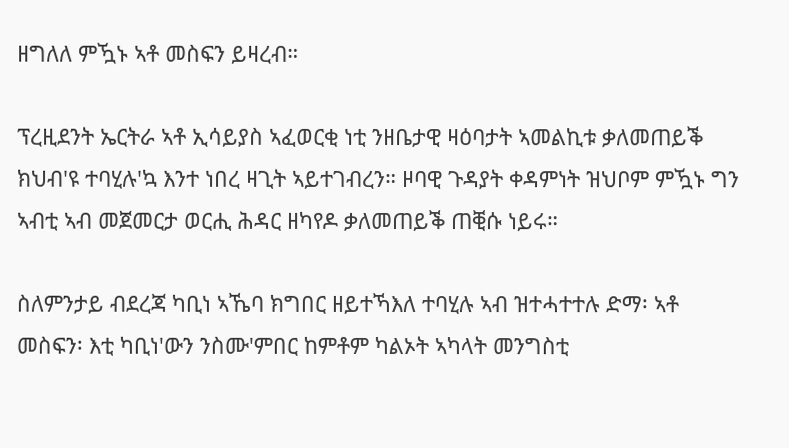ዘግለለ ምዃኑ ኣቶ መስፍን ይዛረብ።

ፕረዚደንት ኤርትራ ኣቶ ኢሳይያስ ኣፈወርቂ ነቲ ንዘቤታዊ ዛዕባታት ኣመልኪቱ ቃለመጠይቕ ክህብ'ዩ ተባሂሉ'ኳ እንተ ነበረ ዛጊት ኣይተገብረን። ዞባዊ ጉዳያት ቀዳምነት ዝህቦም ምዃኑ ግን ኣብቲ ኣብ መጀመርታ ወርሒ ሕዳር ዘካየዶ ቃለመጠይቕ ጠቒሱ ነይሩ።

ስለምንታይ ብደረጃ ካቢነ ኣኼባ ክግበር ዘይተኻእለ ተባሂሉ ኣብ ዝተሓተተሉ ድማ፡ ኣቶ መስፍን፡ እቲ ካቢነ'ውን ንስሙ'ምበር ከምቶም ካልኦት ኣካላት መንግስቲ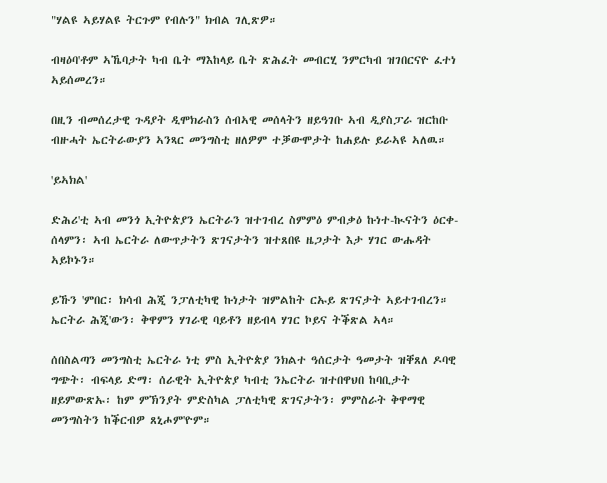"ሃልዩ ኣይሃልዩ ትርጉም የብሉን" ክብል ገሊጽዎ።

ብዛዕባ'ቶም ኣኼባታት ካብ ቤት ማእከላይ ቤት ጽሕፈት መብርሂ ንምርካብ ዝገበርናዮ ፈተነ ኣይሰመረን።

በዚን ብመሰረታዊ ጉዳያት ዲሞክራስን ሰብኣዊ መሰላትን ዘይዓገቡ ኣብ ዲያስፓራ ዝርከቡ ብዙሓት ኤርትራውያን ኣንጻር መንግስቲ ዘለዎም ተቓውሞታት ከሐይሉ ይራኣዩ ኣለዉ።

'ይኣክል'

ድሕሪ'ቲ ኣብ መንጎ ኢትዮጵያን ኤርትራን ዝተገብረ ስምምዕ ምብቃዕ ኩነተ-ኲናትን ዕርቀ-ሰላምን፡ ኣብ ኤርትራ ለውጥታትን ጽገናታትን ዝተጸበዩ ዜጋታት እታ ሃገር ውሑዳት ኣይኮኑን።

ይኹን 'ምበር፡ ክሳብ ሕጂ ንፓለቲካዊ ኩነታት ዝምልከት ርኡይ ጽገናታት ኣይተገብረን። ኤርትራ ሕጂ'ውን፡ ቅዋምን ሃገራዊ ባይቶን ዘይብላ ሃገር ኮይና ትቕጽል ኣላ።

ሰበስልጣን መንግስቲ ኤርትራ ነቲ ምስ ኢትዮጵያ ንክልተ ዓሰርታት ዓመታት ዝቐጸለ ዶባዊ ግጭት፡ ብፍላይ ድማ፡ ሰራዊት ኢትዮጵያ ካብቲ ንኤርትራ ዝተበዋህበ ከባቢታት ዘይምውጽኡ፡ ከም ምኽንያት ምድስካል ፓለቲካዊ ጽገናታትን፡ ምምስራት ቅዋማዊ መንግስትን ከቕርብዎ ጸኒሖም'ዮም።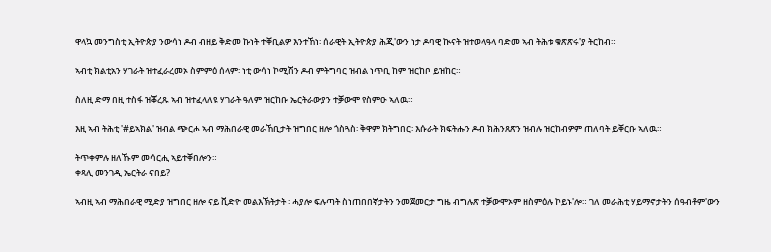ዋላኳ መንግስቲ ኢትዮጵያ ንውሳነ ዶብ ብዘይ ቅድመ ኩነት ተቐቢልዎ እንተኸነ፡ ሰራዊት ኢትዮጵያ ሕጂ'ውን ነታ ዶባዊ ኲናት ዝተወላዓላ ባድመ ኣብ ትሕቱ ቁጽጽሩ'ያ ትርከብ።

ኣብቲ ክልቲአን ሃገራት ዝተፈራረመኦ ስምምዕ ሰላም፡ ነቲ ውሳነ ኮሚሽን ዶብ ምትግባር ዝብል ነጥቢ ከም ዝርከቦ ይዝከር።

ስለዚ ድማ በዚ ተስፋ ዝቖረጹ ኣብ ዝተፈላለዩ ሃገራት ዓለም ዝርከቡ ኤርትራውያን ተቓውሞ የስምዑ ኣለዉ።

እዚ ኣብ ትሕቲ '#ይኣክል' ዝብል ጭርሖ ኣብ ማሕበራዊ መራኸቢታት ዝግበር ዘሎ ጎስጓስ፡ ቅዋም ክትግበር፡ እሱራት ክፍትሑን ዶብ ክሕንጸጽን ዝብሉ ዝርከብዎም ጠለባት ይቐርቡ ኣለዉ።

ትጥቀምሉ ዘለኹም መሳርሒ ኣይተቐበሎን።
ቀጻሊ መንገዲ ኤርትራ ናበይ?

ኣብዚ ኣብ ማሕበራዊ ሚድያ ዝግበር ዘሎ ናይ ቪድዮ መልእኽትታት ፡ ሓያሎ ፍሉጣት ስነጠበበኛታትን ንመጀመርታ ግዜ ብግሉጽ ተቓውሞኦም ዘስምዕሉ ኮይኑ'ሎ። ገለ መራሕቲ ሃይማኖታትን ሰዓብቶም'ውን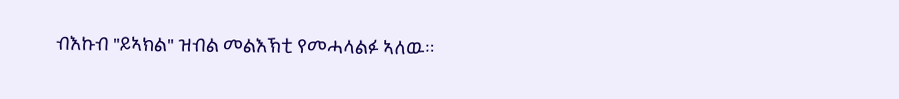ብእኩብ "ይኣክል" ዝብል መልእኽቲ የመሓላልፉ ኣለዉ።